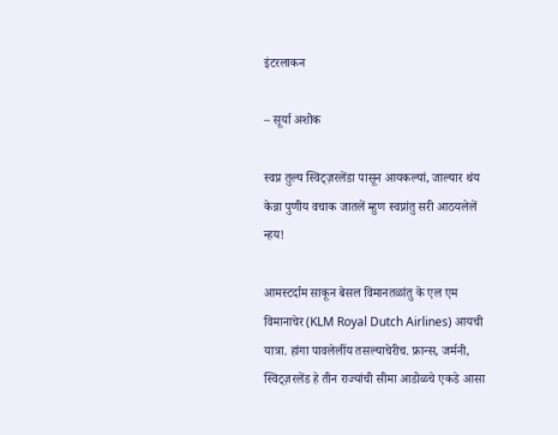इंटरलाकन

– सूर्या अशोक

स्वप्न तुल्य स्विट्ज़रलेंडा पासून आयकल्यां, जाल्यार थंय केन्ना पुणीय वचाक जातलें म्हुण स्वप्नांतु सरी आठयलेलें न्हय!

आमस्टर्दाम साकून बेसल विमानतळांतु के एल एम विमानाचेर (KLM Royal Dutch Airlines) आयची यात्रा. हांगा पावलेलींय तसल्याचेरीच. फ्रान्स, जर्मनी, स्विट्ज़रलेंड हे तीन राज्यांची सीमा आडोळचे एकडे आसा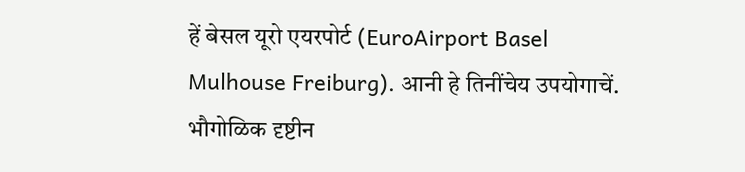हें बेसल यूरो एयरपोर्ट (EuroAirport Basel Mulhouse Freiburg). आनी हे तिनींचेय उपयोगाचें. भौगोळिक दृष्टीन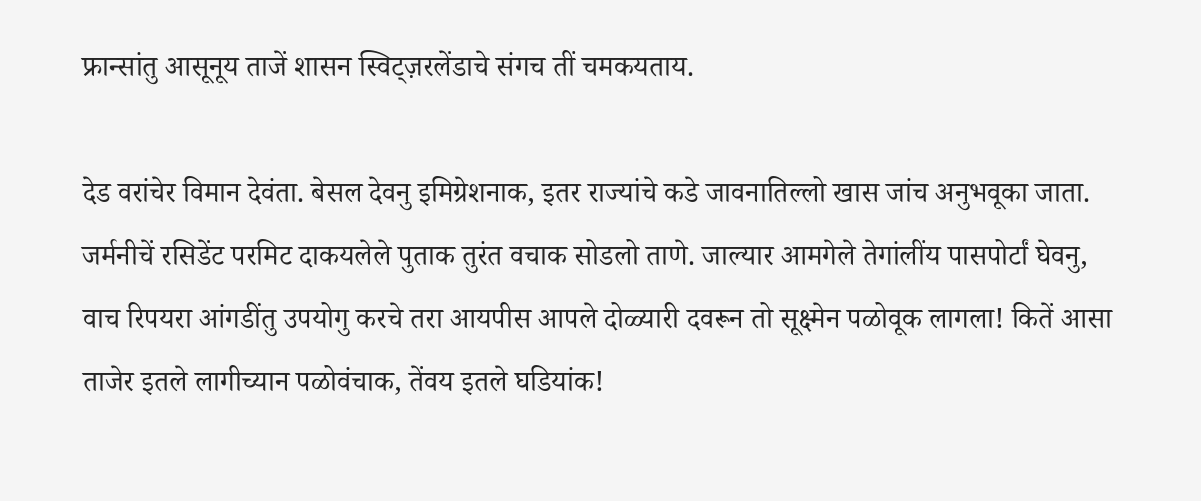फ्रान्सांतु आसूनूय ताजें शासन स्विट्ज़रलेंडाचे संगच तीं चमकयताय.

देड वरांचेर विमान देवंता. बेसल देवनु इमिग्रेशनाक, इतर राज्यांचे कडे जावनातिल्लो खास जांच अनुभवूका जाता. जर्मनीचें रसिडेंट परमिट दाकयलेले पुताक तुरंत वचाक सोडलो ताणे. जाल्यार आमगेले तेगांलींय पासपोर्टां घेवनु, वाच रिपयरा आंगडींतु उपयोगु करचे तरा आयपीस आपले दोळ्यारी दवरून तो सूक्ष्मेन पळोवूक लागला! कितें आसा ताजेर इतले लागीच्यान पळोवंचाक, तेंवय इतले घडियांक!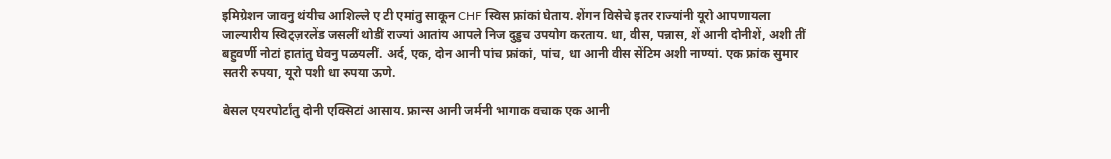इमिग्रेशन जावनु थंयीच आशिल्ले ए टी एमांतु साकून CHF स्विस फ्रांकां घेताय. शेंगन विसेचे इतर राज्यांनी यूरो आपणायला जाल्यारीय स्विट्ज़रलेंड जसलीं थोडीं राज्यां आतांय आपले निज दुड्डच उपयोग करताय. धा, वीस, पन्नास, शें आनी दोनीशें, अशी तीं बहुवर्णी नोटां हातांतु घेवनु पळयलीं. अर्द, एक, दोन आनी पांच फ्रांकां, पांच, धा आनी वीस सेंटिम अशी नाण्यां. एक फ्रांक सुमार सतरी रुपया, यूरो पशी धा रुपया ऊणे.

बेसल एयरपोर्टांतु दोनी एक्सिटां आसाय. फ्रान्स आनी जर्मनी भागाक वचाक एक आनी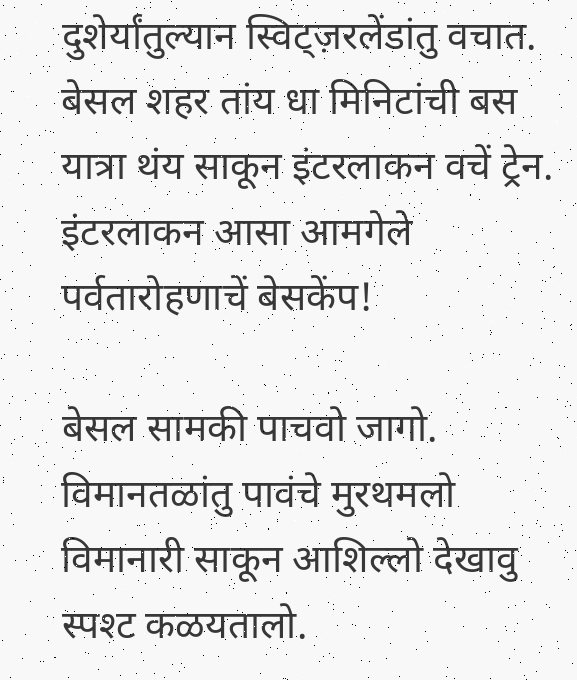दुशेर्यांतुल्यान स्विट्ज़रलेंडांतु वचात. बेसल शहर तांय धा मिनिटांची बस यात्रा थंय साकून इंटरलाकन वचें ट्रेन. इंटरलाकन आसा आमगेले पर्वतारोहणाचें बेसकेंप!

बेसल सामकी पाचवो जागो. विमानतळांतु पावंचे मुरथमलो विमानारी साकून आशिल्लो देखावु स्पश्ट कळयतालो.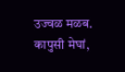उज्वळ मळब. कापुसी मेघां,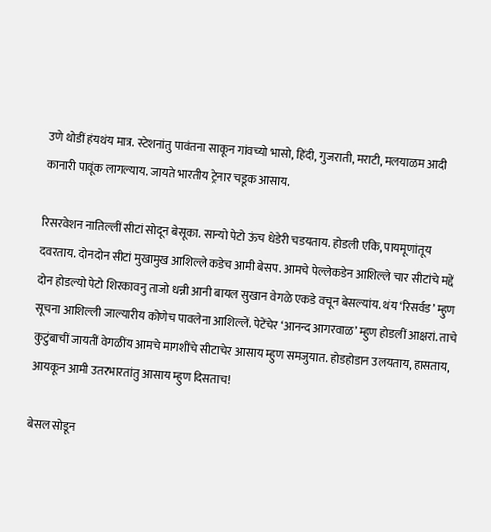उणे थोडीं हंयथंय मात्र. स्टेशनांतु पावंतना साकून गांवच्यो भासो, हिंदी, गुजराती, मराटी, मलयाळम आदी कानारी पावूंक लागल्याय. जायते भारतीय ट्रेनार चडूक आसाय.

रिसरवेशन नातिल्लीं सीटां सोदून बेसूका. सान्यो पेटो ऊंच धेडेरी चडयताय. होडली एकि, पायमूणांतूय दवरताय. दोनदोन सीटां मुखामुख आशिल्ले कडेच आमी बेसप. आमचे पेल्लेकडेन आशिल्ले चार सीटांचे मद्दें दोन होडल्यो पेटो शिरकावनु ताजो धन्नी आनी बायल सुखान वेगळे एकडे वचून बेसल्यांय. थंय ‘रिसर्वड’ म्हुण सूचना आशिल्ली जाल्यारीय कोणेच पावलेना आशिल्लें. पेटेंचेर ‘आनन्द आगरवाळ’ म्हुण होडलीं आक्षरां. ताचे कुटुंबाचीं जायतीं वेगळींय आमचे मागशींचे सीटाचेर आसाय म्हुण समजुयात. होडहोडान उलयताय, हासताय, आयकून आमी उतरभारतांतु आसाय म्हुण दिसताच!

बेसल सोडून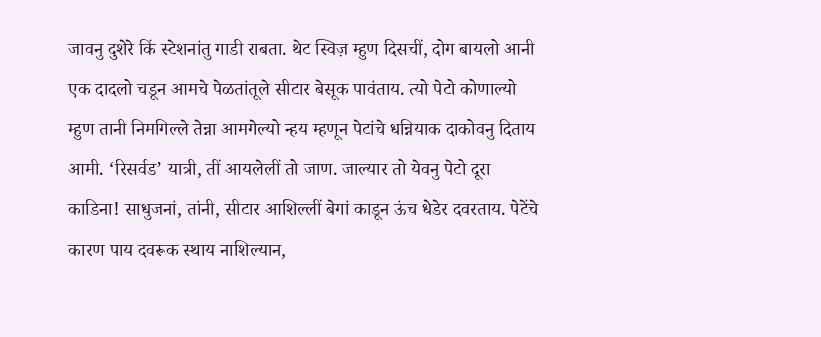जावनु दुशेरे किं स्टेशनांतु गाडी राबता. थेट स्विज़ म्हुण दिसचीं, दोग बायलो आनी एक दादलो चडून आमचे पेळतांतूले सीटार बेसूक पावंताय. त्यो पेटो कोणाल्यो म्हुण तानी निमगिल्ले तेन्ना आमगेल्यो न्हय म्हणून पेटांचे धन्नियाक दाकोवनु दिताय आमी. ‘रिसर्वड’ यात्री, तीं आयलेलीं तो जाण. जाल्यार तो येवनु पेटो दूरा काडिना! साधुजनां, तांनी, सीटार आशिल्लीं बेगां काडून ऊंच धेडेर दवरताय. पेटेंचे कारण पाय दवरूक स्थाय नाशिल्यान,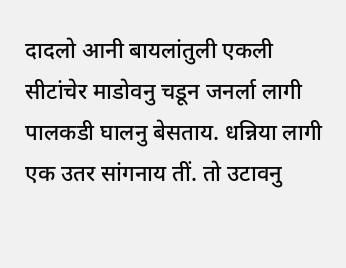दादलो आनी बायलांतुली एकली सीटांचेर माडोवनु चडून जनर्ला लागी पालकडी घालनु बेसताय. धन्निया लागी एक उतर सांगनाय तीं. तो उटावनु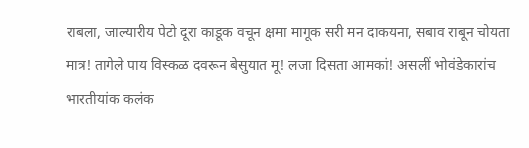राबला, जाल्यारीय पेटो दूरा काडूक वचून क्षमा मागूक सरी मन दाकयना, सबाव राबून चोयता मात्र! तागेले पाय विस्कळ दवरून बेसुयात मू! लजा दिसता आमकां! असलीं भोवंडेकारांच भारतीयांक कलंक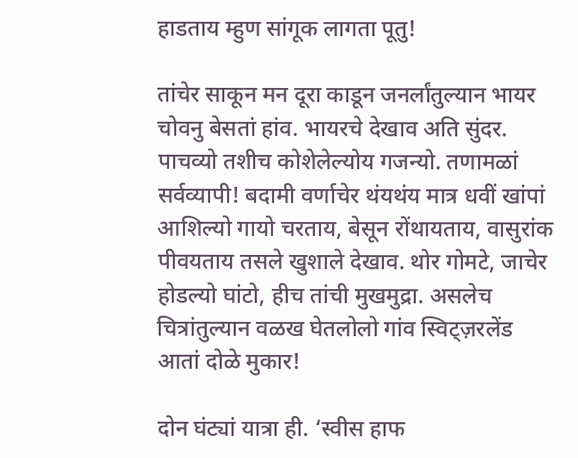हाडताय म्हुण सांगूक लागता पूतु!

तांचेर साकून मन दूरा काडून जनर्लांतुल्यान भायर चोवनु बेसतां हांव. भायरचे देखाव अति सुंदर. पाचव्यो तशीच कोशेलेल्योय गजन्यो. तणामळां सर्वव्यापी! बदामी वर्णाचेर थंयथंय मात्र धवीं खांपां आशिल्यो गायो चरताय, बेसून रोंथायताय, वासुरांक पीवयताय तसले खुशाले देखाव. थोर गोमटे, जाचेर होडल्यो घांटो, हीच तांची मुखमुद्रा. असलेच चित्रांतुल्यान वळख घेतलोलो गांव स्विट्ज़रलेंड आतां दोळे मुकार!

दोन घंट्यां यात्रा ही. ‘स्वीस हाफ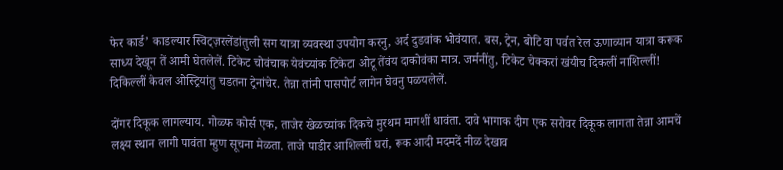फेर कार्ड’ काडल्यार स्विट्ज़रलेंडांतुली सग यात्रा व्यवस्था उपयोग करनु, अर्द दुडवांक भोवंयात. बस, ट्रेन, बोटि वा पर्वत रेल ऊणाव्यान यात्रा करूक साध्य देखून तें आमी घेतलेलें. टिकेट चोवंचाक येवंच्यांक टिकेटा ओटू तेंवंय दाकोवंका मात्र. जर्मनींतु, टिकेट चेक्करां खंयीच दिकलीं नाशिल्लीं! दिकिल्लीं केवल ओस्ट्रियांतु चडतना ट्रेनांचेर. तेन्ना तांनी पासपोर्ट लागेन घेवनु पळयलेलें.

दोंगर दिकूक लागल्याय. गोळ्फ कोर्स एक, ताजेर खेळच्यांक दिकचे मुरथम मागशीं धावंता. दावे भागाक दीग एक सरोवर दिकूक लागता तेन्ना आमचें लक्ष्य स्थान लागी पावंता म्हुण सूचना मेळता. ताजे पाडीर आशिल्लीं घरां, रूक आदी मदमदें नीळ देखाव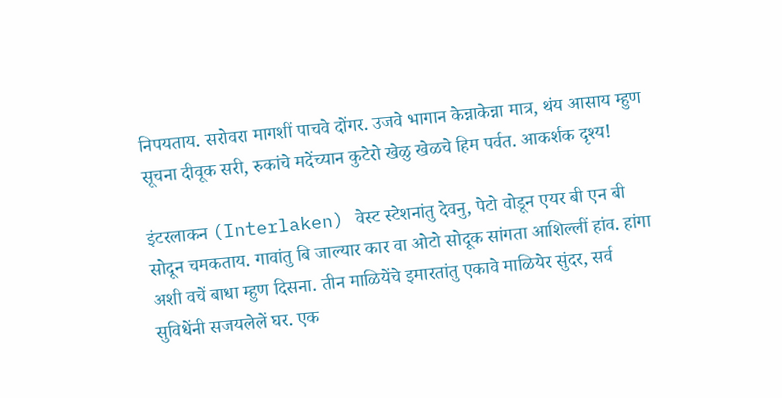निपयताय. सरोवरा मागशीं पाचवे दोंगर. उजवे भागान केन्नाकेन्ना मात्र, थंय आसाय म्हुण सूचना दीवूक सरी, रुकांचे मदेंच्यान कुटेरो खेळु खेळचे हिम पर्वत. आकर्शक दृश्य!

इंटरलाकन (Interlaken) वेस्ट स्टेशनांतु देवनु, पेटो वोडून एयर बी एन बी सोदून चमकताय. गावांतु बि जाल्यार कार वा ओटो सोदूक सांगता आशिल्लीं हांव. हांगा अशी वचें बाधा म्हुण दिसना. तीन माळियेंचे इमारतांतु एकावे माळियेर सुंदर, सर्व सुविधेंनी सजयलेलें घर. एक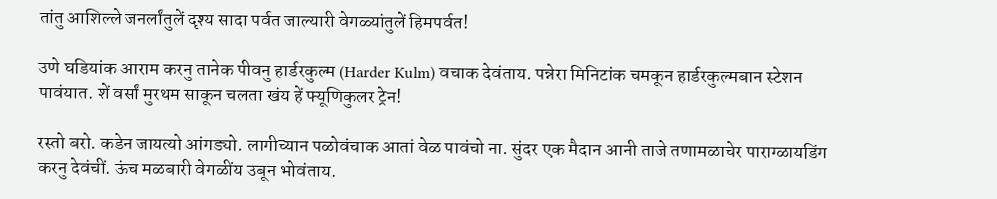तांतु आशिल्ले जनर्लांतुलें दृश्य सादा पर्वत जाल्यारी वेगळ्यांतुलें हिमपर्वत!

उणे घडियांक आराम करनु तानेक पीवनु हार्डरकुल्म (Harder Kulm) वचाक देवंताय. पन्नेरा मिनिटांक चमकून हार्डरकुल्मबान स्टेशन पावंयात. शें वर्सां मुरथम साकून चलता खंय हें फ्यूणिकुलर ट्रेन!

रस्तो बरो. कडेन जायत्यो आंगड्यो. लागीच्यान पळोवंचाक आतां वेळ पावंचो ना. सुंदर एक मैदान आनी ताजे तणामळाचेर पाराग्ळायडिंग करनु देवंचीं. ऊंच मळबारी वेगळींय उबून भोवंताय.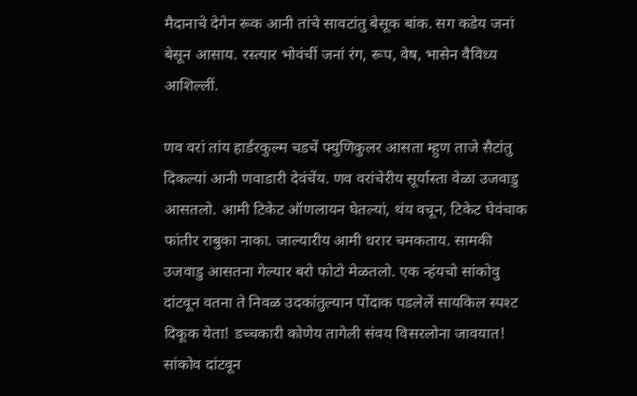मैदानाचे देगेन रूक आनी तांचे सावटांतु बेसूक बांक. सग कडेय जनां बेसून आसाय. रस्त्यार भोवंचीं जनां रंग, रूप, वेष, भासेन वैविध्य आशिल्लीं.

णव वरां तांय हार्डरकुल्म चडचें फ्युणिकुलर आसता म्हुण ताजे सैटांतु दिकल्यां आनी णवाडारी देवंचेंय. णव वरांचेरीय सूर्यास्ता वेळा उजवाडु आसतलो. आमी टिकेट ऑणलायन घेतल्यां, थंय वचून, टिकेट घेवंचाक फांतीर राबुका नाका. जाल्यारीय आमी धरार चमकताय. सामकी उजवाडु आसतना गेल्यार बरो फोटो मेळतलो. एक न्हंयचो सांकोवु दांटवून वतना ते निवळ उदकांतुल्यान पोंदाक पडलेलें सायकिल स्पश्ट दिकूक येता! डच्चकारी कोणेय तागेली संवय विसरलोना जावयात! सांकोव दांटवून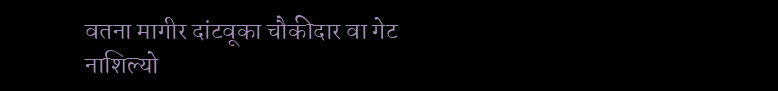वतना मागीर दांटवूका चौकीदार वा गेट नाशिल्यो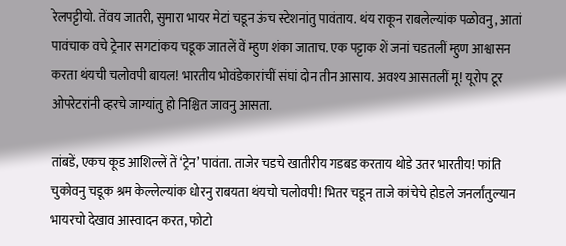रेलपट्टीयो. तेंवय जातरी, सुमारा भायर मेटां चडून ऊंच स्टेशनांतु पावंताय. थंय राकून राबलेल्यांक पळोवनु, आतां पावंचाक वचे ट्रेनार सगटांकय चडूक जातलें वें म्हुण शंका जाताच. एक पट्टाक शें जनां चडतलीं म्हुण आश्वासन करता थंयची चलोवपी बायल! भारतीय भोवंडेकारांचीं संघां दोन तीन आसाय. अवश्य आसतलीं मू! यूरोप टूर ओपरेटरांनी व्हरचे जाग्यांतु हो निश्चित जावनु आसता.

तांबडें, एकच कूड आशिल्लें तें ‘ट्रेन’ पावंता. ताजेर चडचे खातीरीय गडबड करताय थोडे उतर भारतीय! फांति चुकोवनु चडूक श्रम केल्लेल्यांक धोरनु राबयता थंयचो चलोवपी! भितर चडून ताजे कांचेचे होडले जनर्लांतुल्यान भायरचो देखाव आस्वादन करत, फोटो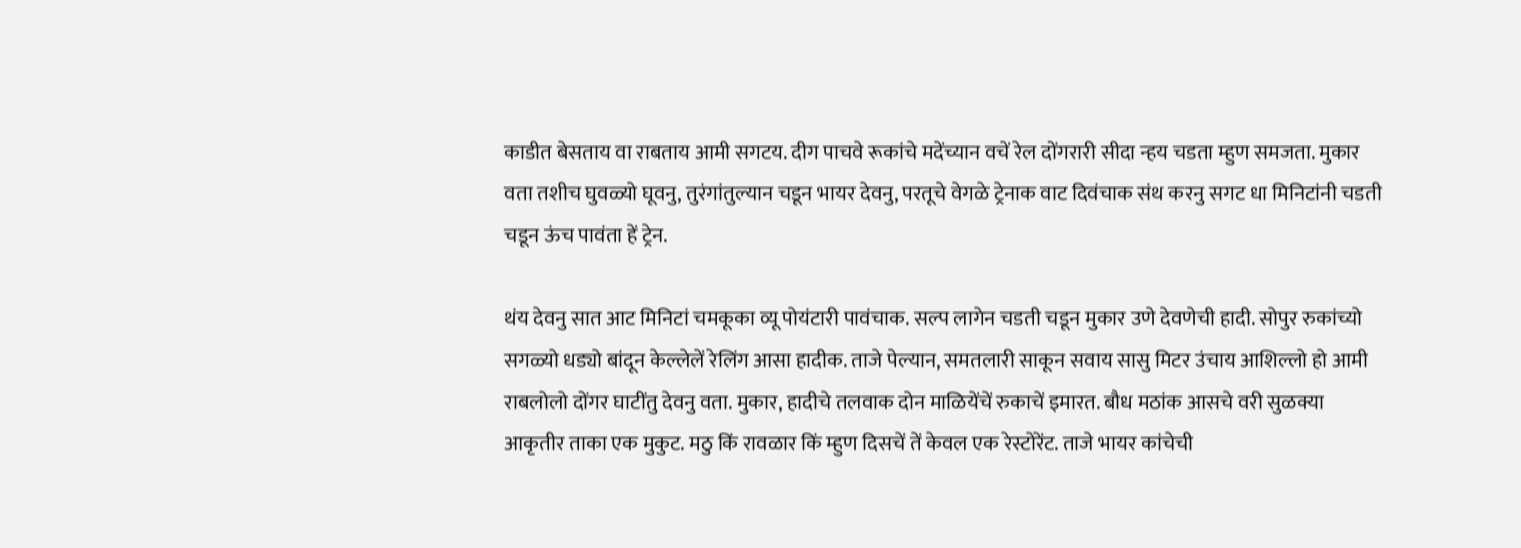काडीत बेसताय वा राबताय आमी सगटय. दीग पाचवे रूकांचे मदेंच्यान वचें रेल दोंगरारी सीदा न्हय चडता म्हुण समजता. मुकार वता तशीच घुवळ्यो घूवनु, तुरंगांतुल्यान चडून भायर देवनु, परतूचे वेगळे ट्रेनाक वाट दिवंचाक संथ करनु सगट धा मिनिटांनी चडती चडून ऊंच पावंता हें ट्रेन.

थंय देवनु सात आट मिनिटां चमकूका व्यू पोयंटारी पावंचाक. सल्प लागेन चडती चडून मुकार उणे देवणेची हादी. सोपुर रुकांच्यो सगळ्यो धड्यो बांदून केल्लेलें रेलिंग आसा हादीक. ताजे पेल्यान, समतलारी साकून सवाय सासु मिटर उंचाय आशिल्लो हो आमी राबलोलो दोंगर घाटींतु देवनु वता. मुकार, हादीचे तलवाक दोन माळियेंचें रुकाचें इमारत. बौध मठांक आसचे वरी सुळक्या आकृतीर ताका एक मुकुट. मठु किं रावळार किं म्हुण दिसचें तें केवल एक रेस्टोरेंट. ताजे भायर कांचेची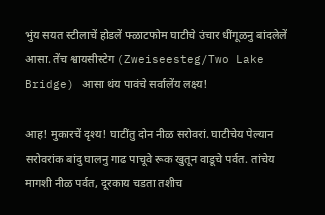भुंय सयत स्टीलाचें होडलें फ्ळाटफोम घाटीचे उंचार धींगूळनु बांदलेलें आसा. तेंच श्वायसीस्टेग (Zweiseesteg/Two Lake Bridge) आसा थंय पावंचे सर्वालेंय लक्ष्य!

आह! मुकारचें दृश्य! घाटींतु दोन नीळ सरोवरां. घाटीचेय पेल्यान सरोवरांक बांदु घालनु गाढ पाचूवे रूक खुतून वाडूचे पर्वत. तांचेय मागशी नीळ पर्वत, दूरकाय चडता तशीच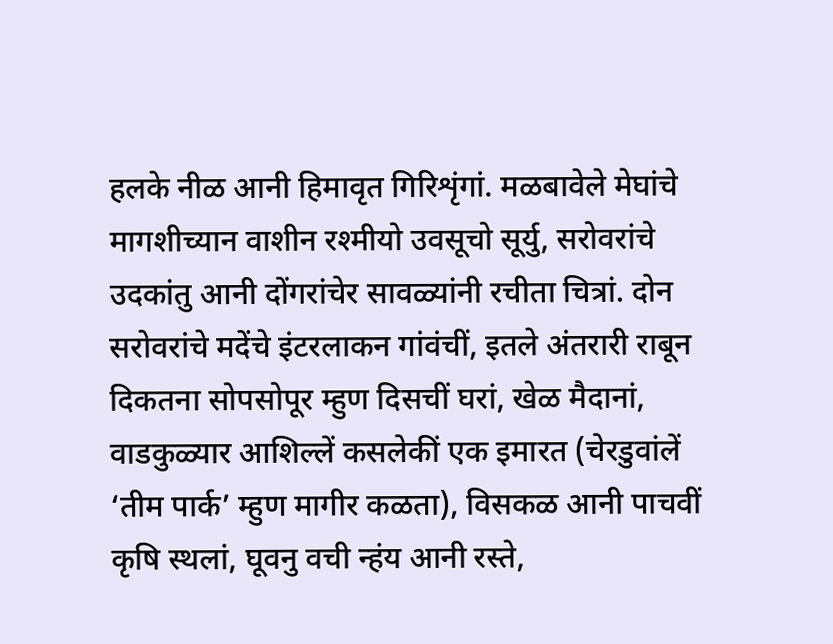हलके नीळ आनी हिमावृत गिरिशृंगां. मळबावेले मेघांचे मागशीच्यान वाशीन रश्मीयो उवसूचो सूर्यु, सरोवरांचे उदकांतु आनी दोंगरांचेर सावळ्यांनी रचीता चित्रां. दोन सरोवरांचे मदेंचे इंटरलाकन गांवंचीं, इतले अंतरारी राबून दिकतना सोपसोपूर म्हुण दिसचीं घरां, खेळ मैदानां, वाडकुळ्यार आशिल्लें कसलेकीं एक इमारत (चेरडुवांलें ‘तीम पार्क’ म्हुण मागीर कळता), विसकळ आनी पाचवीं कृषि स्थलां, घूवनु वची न्हंय आनी रस्ते,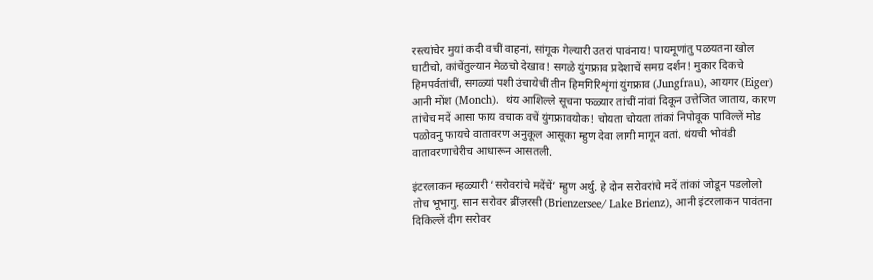रस्त्यांचेर मुयां कदी वचीं वाहनां, सांगूक गेल्यारी उतरां पावंनाय! पायमूणांतु पळयतना खोल घाटीचो, कांचेंतुल्यान मेळचो देखाव! सगळे युंगफ्राव प्रदेशाचें समग्र दर्शन! मुकार दिकचे हिमपर्वतांचीं, सगळ्यां पशी उंचायेचीं तीन हिमगिरिशृंगां युंगफ्राव (Jungfrau), आयगर (Eiger) आनी मोंश (Monch).  थंय आशिल्ले सूचना फळ्यार तांचीं नांवां दिकून उत्तेजित जाताय, कारण तांचेच मदें आसा फाय वचाक वचें युंगफ्रावयोक! चोयता चोयता तांकां निपोवूक पाविल्लें मोड पळोवनु फायचे वातावरण अनुकूल आसूका म्हुण देवा लागी मागून वतां. थंयची भोवंडी वातावरणाचेरीच आधारून आसतली.

इंटरलाकन म्हळ्यारी ‘सरोवरांचे मदेंचें’ म्हुण अर्थु. हे दोन सरोवरांचे मदें तांकां जोडून पडलोलो तोच भूभागु. सान सरोवर ब्रींज़रसी (Brienzersee/ Lake Brienz), आनी इंटरलाकन पावंतना दिकिल्लें दीग सरोवर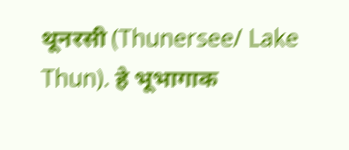थूनरसी (Thunersee/ Lake Thun). हे भूभागाक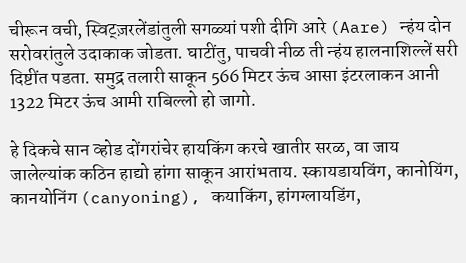चीरून वची, स्विट्ज़रलेंडांतुली सगळ्यां पशी दीगि आरे (Aare) न्हंय दोन सरोवरांतुले उदाकाक जोडता. घाटींतु, पाचवी नीळ ती न्हंय हालनाशिल्लें सरी दिष्टींत पडता. समुद्र तलारी साकून 566 मिटर ऊंच आसा इंटरलाकन आनी 1322 मिटर ऊंच आमी राबिल्लो हो जागो.

हे दिकचे सान व्होड दोंगरांचेर हायकिंग करचे खातीर सरळ, वा जाय जालेल्यांक कठिन हाद्यो हांगा साकून आरांभताय. स्कायडायविंग, कानोयिंग, कानयोनिंग (canyoning), कयाकिंग, हांगग्लायडिंग,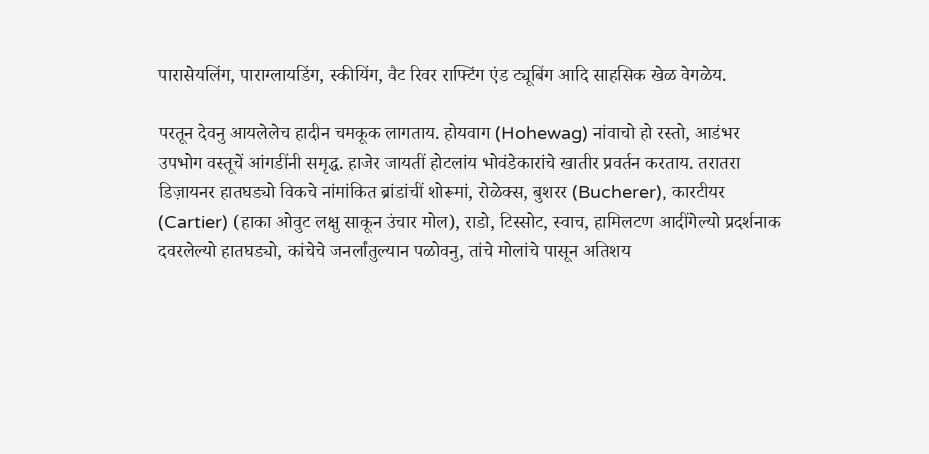पारासेयलिंग, पाराग्लायडिंग, स्कीयिंग, वैट रिवर राफ्टिंग एंड ट्यूबिंग आदि साहसिक खेळ वेगळेय.

परतून देवनु आयलेलेच हादीन चमकूक लागताय. होयवाग (Hohewag) नांवाचो हो रस्तो, आडंभर उपभोग वस्तूचें आंगडींनी समृद्ध. हाजेर जायतीं होटलांय भोवंडेकारांचे खातीर प्रवर्तन करताय. तरातरा डिज़ायनर हातघड्यो विकचे नांमांकित ब्रांडांचीं शोरूमां, रोळेक्स, बुशरर (Bucherer), कारटीयर (Cartier) (हाका ओवुट लक्षु साकून उंचार मोल), राडो, टिस्सोट, स्वाच, हामिलटण आदींगेल्यो प्रदर्शनाक दवरलेल्यो हातघड्यो, कांचेचे जनर्लांतुल्यान पळोवनु, तांचे मोलांचे पासून अतिशय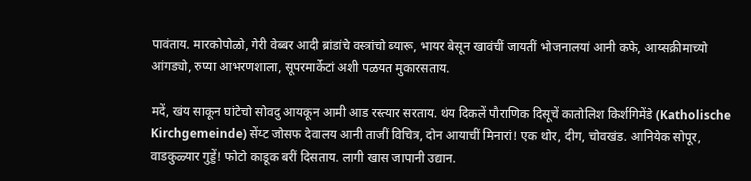पावंताय. मारकोपोळो, गेरी वेब्बर आदी ब्रांडांचे वस्त्रांचो ब्यारू, भायर बेसून खावंचीं जायतीं भोजनालयां आनी कफे, आय्सक्रीमाच्यो आंगड्यो, रुप्या आभरणशाला, सूपरमार्केटां अशी पळयत मुकारसताय.

मदें, खंय साकून घांटेचो सोवदु आयकून आमी आड रस्त्यार सरताय. थंय दिकलें पौराणिक दिसूचें कातोलिश किर्शगिमेंडे (Katholische Kirchgemeinde) सेंय्ट जोसफ देवालय आनी ताजीं विचित्र, दोन आयाचीं मिनारां! एक थोर, दीग, चोवखंड. आनियेक सोपूर, वाडकुळ्यार गुड्डें! फोटो काडूक बरीं दिसताय. लागी खास जापानी उद्यान.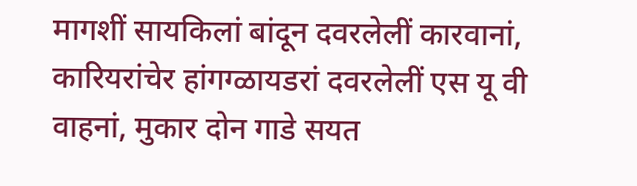मागशीं सायकिलां बांदून दवरलेलीं कारवानां, कारियरांचेर हांगग्ळायडरां दवरलेलीं एस यू वी वाहनां, मुकार दोन गाडे सयत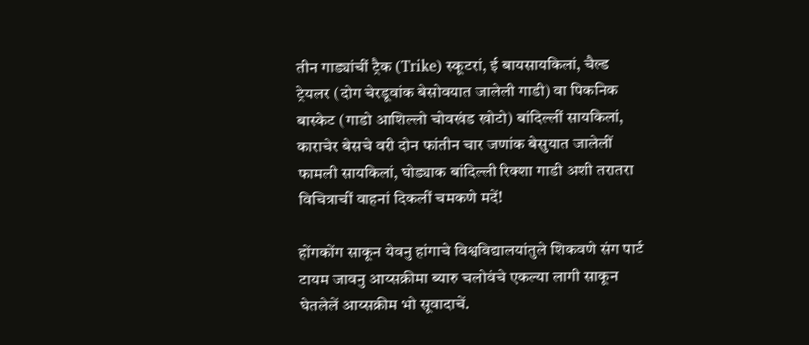तीन गाड्यांचीं ट्रैक (Trike) स्कूटरां, ई बायसायकिलां, चैल्ड ट्रेयलर (दोग चेरडूवांक बेसोवयात जालेली गाडी) वा पिकनिक बास्केट (गाडो आशिल्लो चोवखंड खोटो) बांदिल्लीं सायकिलां, काराचेर बेसचे वरी दोन फांतीन चार जणांक बेसुयात जालेलीं फामली सायकिलां, घोड्याक बांदिल्ली रिक्शा गाडी अशी तरातरा विचित्राचीं वाहनां दिकलीं चमकणे मदें!

होंगकोंग साकून येवनु हांगाचे विश्वविद्यालयांतुले शिकवणे संग पार्ट टायम जावनु आय्सक्रीमा ब्यारु चलोवंचे एकल्या लागी साकून घेतलेलें आय्सक्रीम भो सूवादाचें.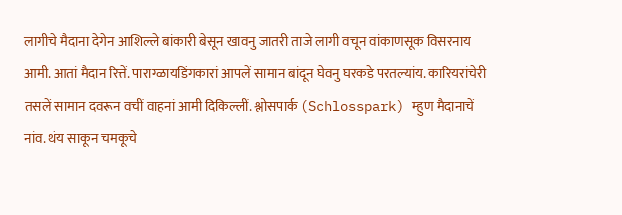लागीचे मैदाना देगेन आशिल्ले बांकारी बेसून खावनु जातरी ताजे लागी वचून वांकाणसूक विसरनाय आमी. आतां मैदान रित्तें. पाराग्ळायडिंगकारां आपलें सामान बांदून घेवनु घरकडे परतल्यांय. कारियरांचेरी तसलें सामान दवरून वचीं वाहनां आमी दिकिल्लीं. श्लोसपार्क (Schlosspark) म्हुण मैदानाचें नांव. थंय साकून चमकूचे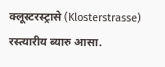क्लूस्टरस्ट्रासे (Klosterstrasse) रस्त्यारीय ब्यारु आसा.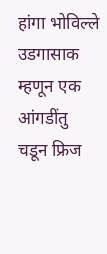हांगा भोविल्ले उडगासाक म्हणून एक आंगडींतु चडून फ्रिज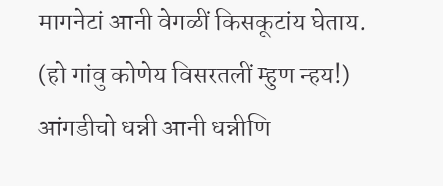मागनेटां आनी वेगळीं किसकूटांय घेताय. (हो गांवु कोणेय विसरतलीं म्हुण न्हय!) आंगडीचो धन्नी आनी धन्नीणि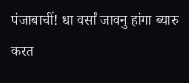पंजाबाचीं! धा वर्सां जावनु हांगा ब्यारु करत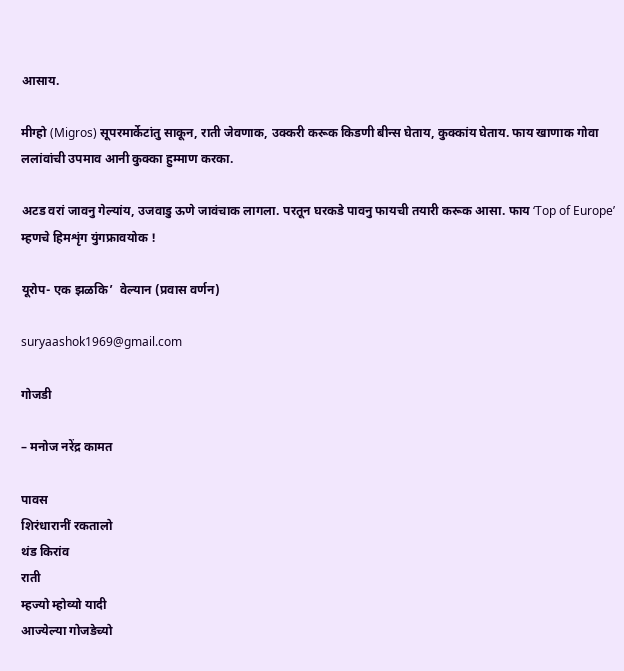आसाय.

मीग्हो (Migros) सूपरमार्केटांतु साकून, राती जेवणाक, उक्करी करूक किडणी बीन्स घेताय, कुक्कांय घेताय. फाय खाणाक गोवा ललांवांची उपमाव आनी कुक्का हुम्माण करका.

अटड वरां जावनु गेल्यांय, उजवाडु ऊणे जावंचाक लागला. परतून घरकडे पावनु फायची तयारी करूक आसा. फाय ‘Top of Europe’ म्हणचे हिमशृंग युंगफ्रावयोक !

यूरोप- एक झळकि’  वेल्यान (प्रवास वर्णन)

suryaashok1969@gmail.com

गोजडी

– मनोज नरेंद्र कामत

पावस
शिरंधारानीं रकतालो
थंड किरांव
राती
म्हज्यो म्होव्यो यादी
आज्येल्या गोजडेच्यो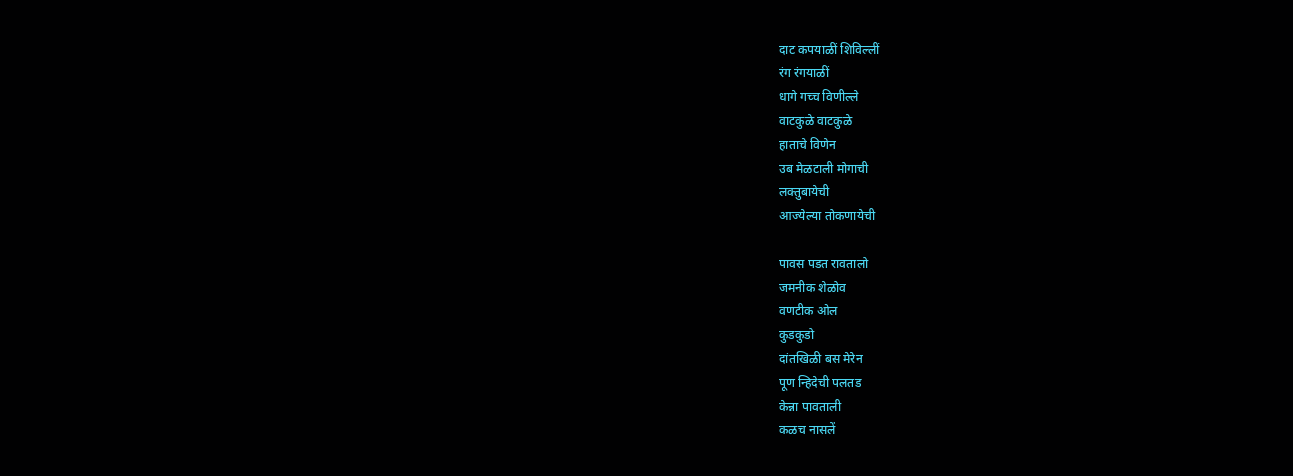दाट कपयाळीं शिविल्लीं
रंग रंगयाळीं
धागे गच्च विणील्ले
वाटकुळे वाटकुळे
हाताचे विणेन
उब मेळटाली मोगाची
लक्तुबायेची
आज्येल्या तोकणायेची

पावस पडत रावतालो
जमनीक शेळोव
वणटीक ओल
कुडकुडो
दांतखिळी बस मेरेन
पूण न्हिदेची पलतड
केन्ना पावताली
कळच नासलें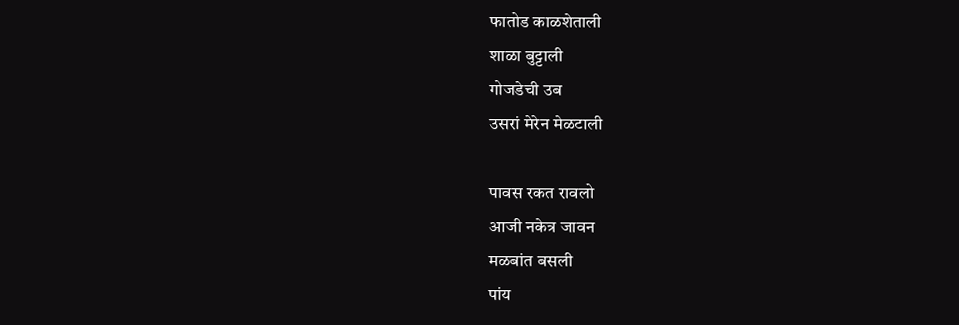फातोड काळशेताली
शाळा बुट्टाली
गोजडेची उब
उसरां मेरेन मेळटाली

पावस रकत रावलो
आजी नकेत्र जावन
मळबांत बसली
पांय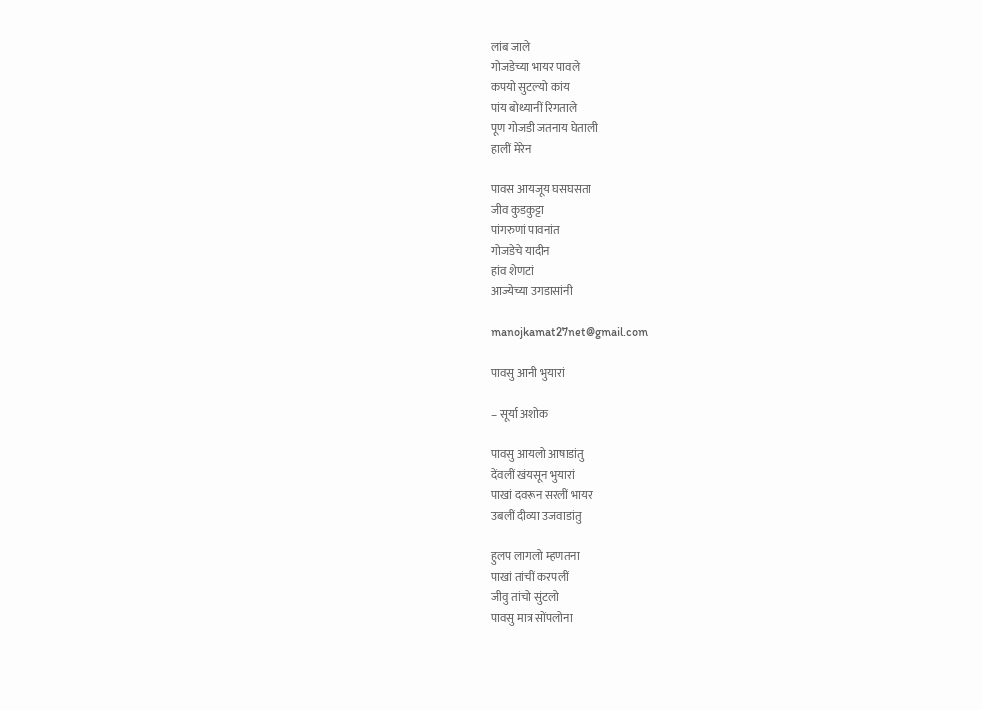लांब जाले
गोजडेच्या भायर पावले
कपयो सुटल्यो कांय
पांय बोथ्यानीं रिगताले
पूण गोजडी जतनाय घेताली
हालीं मेरेन

पावस आयजूय घसघसता
जीव कुडकुट्टा
पांगरुणां पावनांत
गोजडेचे यादीन
हांव शेणटां
आज्येच्या उगडासांनी

manojkamat27net@gmail.com

पावसु आनी भुयारां

– सूर्या अशोक

पावसु आयलो आषाडांतु
देंवलीं खंयसून भुयारां
पाखां दवरून सरलीं भायर
उबलीं दीव्या उजवाडांतु

हुलप लागलो म्हणतना
पाखां तांचीं करपलीं
जीवु तांचो सुंटलो
पावसु मात्र सोंपलोना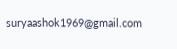suryaashok1969@gmail.com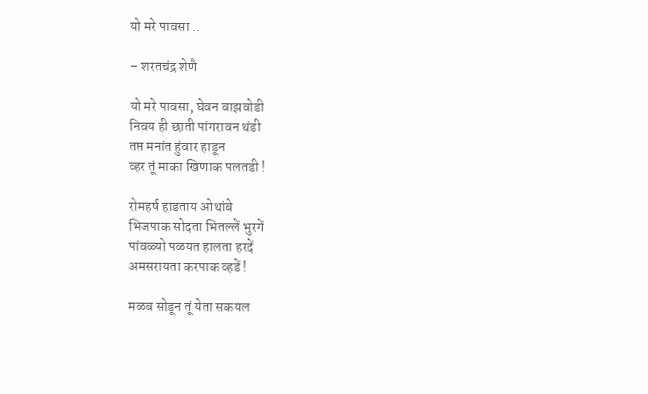यो मरे पावसा ..

– शरतचंद्र शेणै

यो मरे पावसा, घेवन वाझवोडी
निवय ही छाती पांगरावन थंडी
तप्त मनांत हुंवार हाडून
व्हर तूं माका खिणाक पलतडी !

रोमहर्ष हाडताय ओथांबे
भिजपाक सोदता भितल्लें भुरगें
पांवळ्यो पळयत हालता हरदें
अमसरायता करपाक व्हडें !

मळब सोडून तूं येता सकयल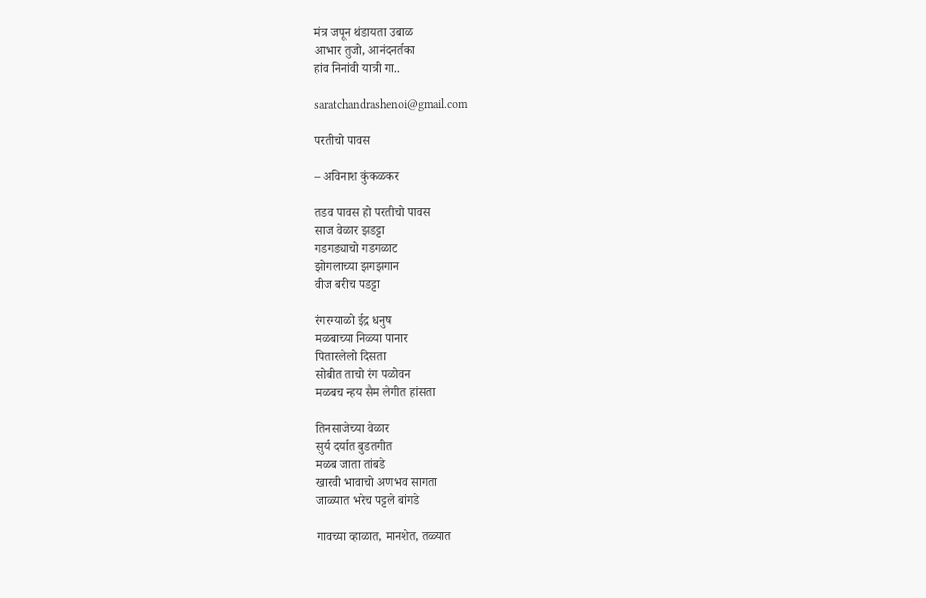मंत्र जपून थंडायता उबाळ
आभार तुजो, आनंदनर्तका
हांव निनांवी यात्री गा..

saratchandrashenoi@gmail.com

परतीचो पावस

– अविनाश कुंकळकर

तडव पावस हो परतीचो पावस
साज वेळार झडट्टा
गडगड्याचो गडगळाट
झोगलाच्या झगझगान
वीज बरीच पडट्टा

रंगरग्याळो ईद्र धनुष
मळबाच्या निळ्या पानार
पितारलेलो दिसता
सोबीत ताचो रंग पळोवन
मळबच न्हय सैम लेगीत हांसता

तिनसाजेच्या वेळार
सुर्य दर्यात बुडतगीत
मळब जाता तांबडे
खारवी भावाचो अणभव सागता
जाळ्यात भरेच पट्टले बांगडे

गावच्या व्हाळात, मानशेत, तळ्यात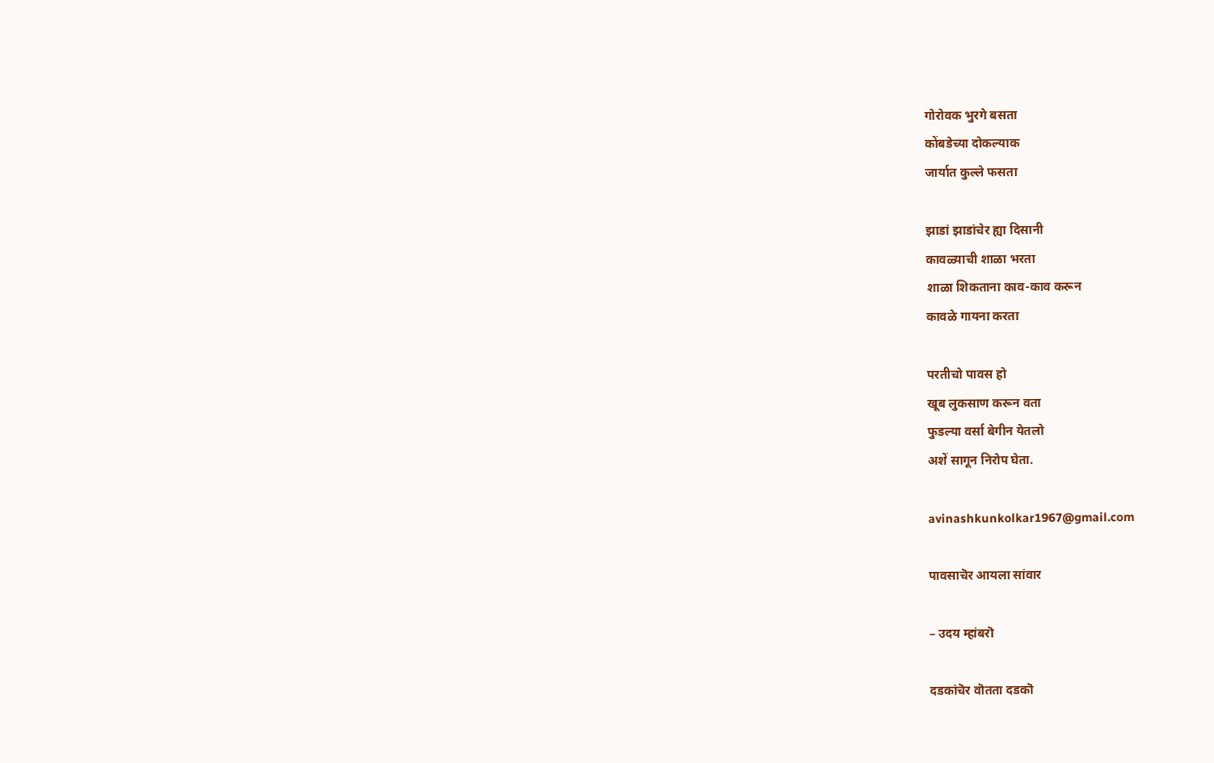गोरोवक भुरगे बसता
कोंबडेच्या दोकल्याक
जार्यात कुल्ले फसता

झाडां झाडांचेर ह्या दिसानी
कावळ्याची शाळा भरता
शाळा शिकताना काव-काव करून
कावळे गायना करता

परतीचो पावस हो
खूब लुकसाण करून वता
फुडल्या वर्सा बेगीन येतलो
अशें सागून निरोप घेता.

avinashkunkolkar1967@gmail.com

पावसाचॆर आयला सांवार

– उदय म्हांबरॊ

दडकांचॆर वॊतता दडकॊ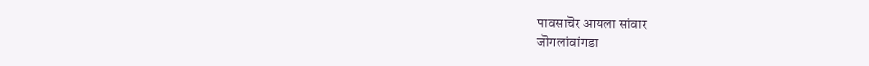पावसाचॆर आयला सांवार
जॊगलांवांगडा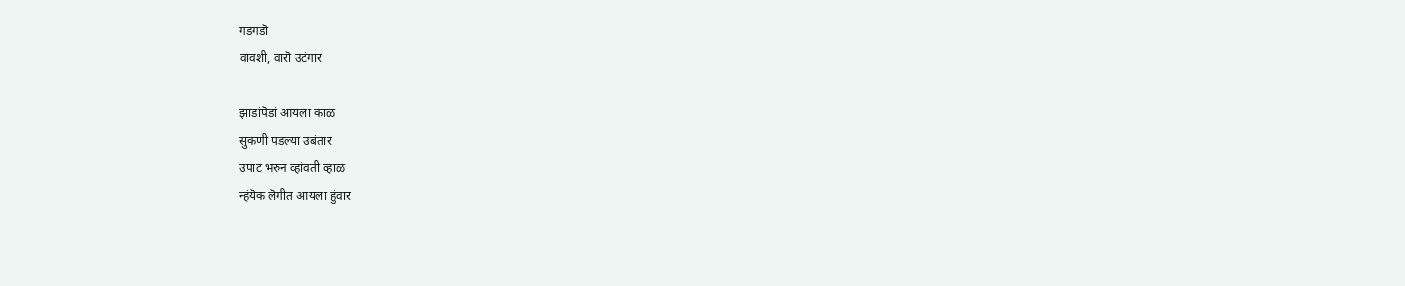गडगडॊ
वावशी, वारॊ उटंगार

झाडांपॆडां आयला काळ
सुकणी पडल्या उबंतार
उपाट भरुन व्हांवती व्हाळ
न्हंयॆक लॆगीत आयला हुंवार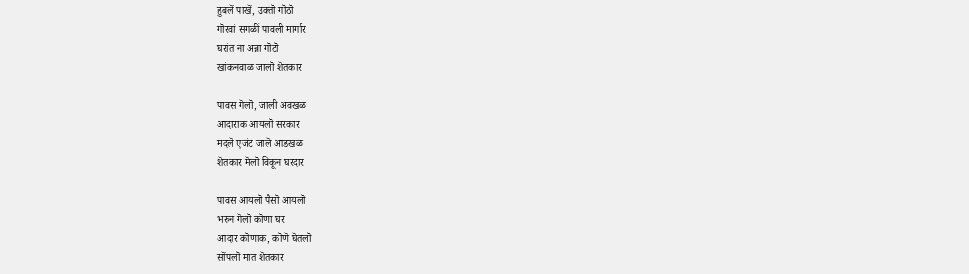हुबलॆं पाखॆं, उक्तॊ गॊठॊ
गॊरवां सगळीं पावली मार्गार
घरांत ना अन्ना गॊटॊ
खांकनवाळ जालॊ शॆतकार

पावस गॆलॊ, जाली अवखळ
आदाराक आयलॊ सरकार
मदलॆ एजंट जालॆ आडखळ
शॆतकार मॆलॊ विकून घरदार

पावस आयलॊ पैसॊ आयलॊ
भरुन गॆलॊ कॊणा घर
आदार कॊणाक, कॊणॆ घॆतलॊ
सॊंपलॊ मात शॆतकार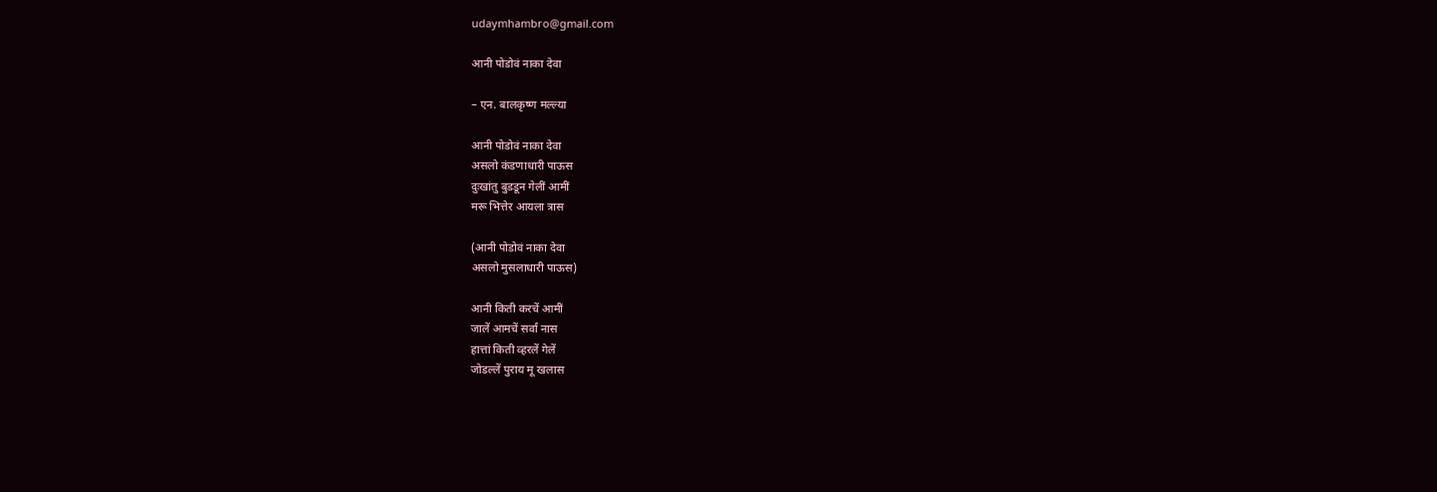udaymhambro@gmail.com

आनी पोडोवं नाका देवा

– एन. बालकृष्ण मल्ल्या

आनी पोडोवं नाका देवा
असलो कंडणाधारी पाऊस
दुःखांतु बुडडून गेलीं आमीं
मरू भित्तेर आयला त्रास

(आनी पोडोवं नाका देवा
असलो मुसलाधारी पाऊस)

आनी किती करचें आमीं
जालें आमचें सर्वां नास
हात्तां किती व्हरलें गेलें
जोडल्लें पुराय मू खलास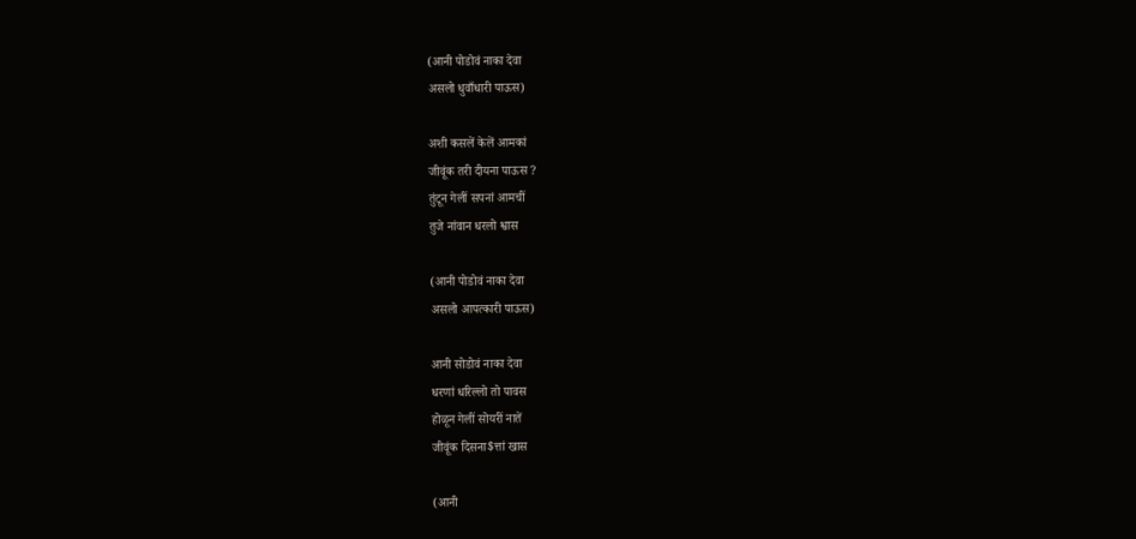(आनी पोडोवं नाका देवा
असलो धुवाँधारी पाऊस)

अशी कसलें केलें आमकां
जीवूंक तरी दीयना पाऊस ?
तुंटून गेलीं सपनां आमचीं
तुजे नांवान धरलो श्वास

(आनी पोडोवं नाका देवा
असलो आपत्कारी पाऊस)

आनी सोडोवं नाका देवा
धरणां धरिल्लो तो पावस
होळून गेलीं सोयरीं नातें
जीवूंक दिसना$त्तां खास

(आनी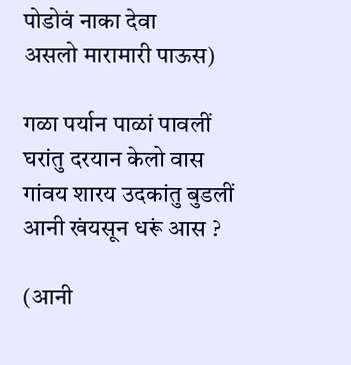पोडोवं नाका देवा
असलो मारामारी पाऊस)

गळा पर्यान पाळां पावलीं
घरांतु दरयान केलो वास
गांवय शारय उदकांतु बुडलीं
आनी खंयसून धरूं आस ?

(आनी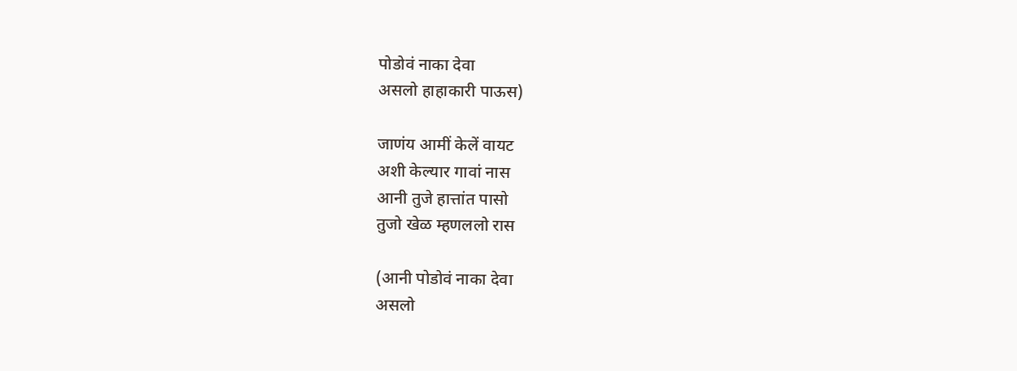पोडोवं नाका देवा
असलो हाहाकारी पाऊस)

जाणंय आमीं केलें वायट
अशी केल्यार गावां नास
आनी तुजे हात्तांत पासो
तुजो खेळ म्हणललो रास

(आनी पोडोवं नाका देवा
असलो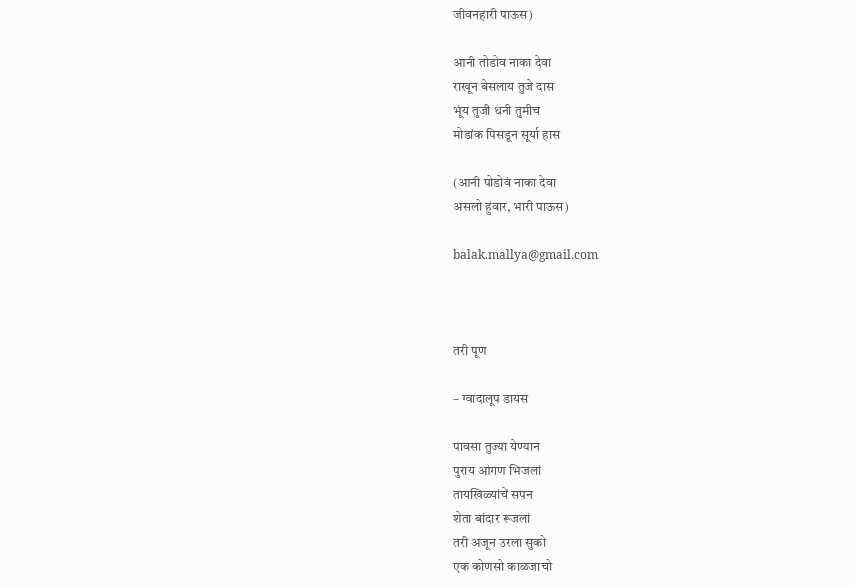जीवनहारी पाऊस)

आनी तोडोव नाका देवा
राखून बेसलाय तुजे दास
भूंय तुजी धनी तुमीच
मोडांक पिसडून सूर्या हास

(आनी पोडोवं नाका देवा
असलो हुंवार, भारी पाऊस)

balak.mallya@gmail.com



तरी पूण

– ग्वादालूप डायस

पावसा तुज्या येण्यान
पुराय आंगण भिजलां
तायखिळ्यांचें सपन
शेता बांदार रूजलां
तरी अजून उरला सुको
एक कोणसो काळजाचो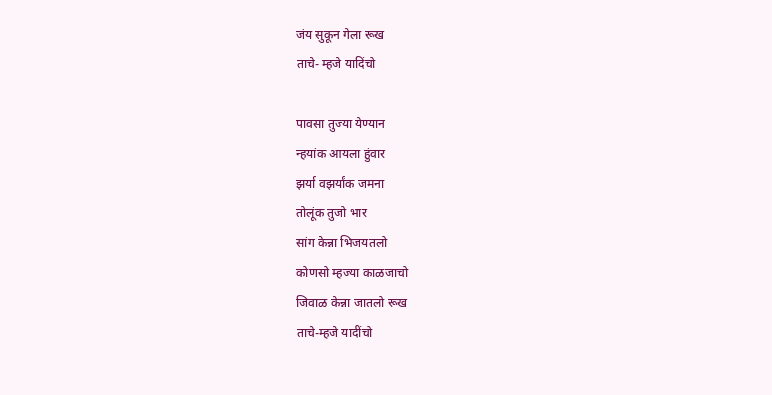जंय सुकून गेला रूख
ताचे- म्हजे यादिंचो

पावसा तुज्या येण्यान
न्हयांक आयला हुंवार
झर्या वझर्यांक जमना
तोलूंक तुजो भार
सांग केन्ना भिजयतलो
कोणसो म्हज्या काळजाचो
जिवाळ केन्ना जातलो रूख
ताचे-म्हजे यादींचो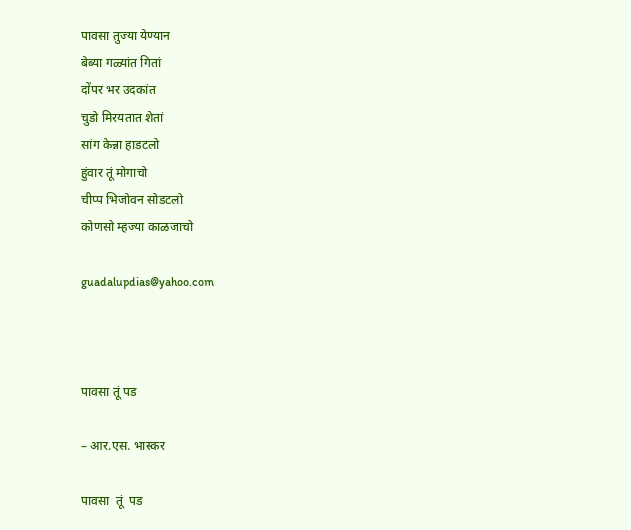पावसा तुज्या येण्यान
बेब्या गळ्यांत गितां
दोंपर भर उदकांत
चुडो मिरयतात शेतां
सांग केन्ना हाडटलो
हुंवार तूं मोगाचो
चीप्प भिजोवन सोडटलो
कोणसो म्हज्या काळजाचो

guadalupdias@yahoo.com



पावसा तूं पड

– आर.एस. भास्कर

पावसा  तूं  पड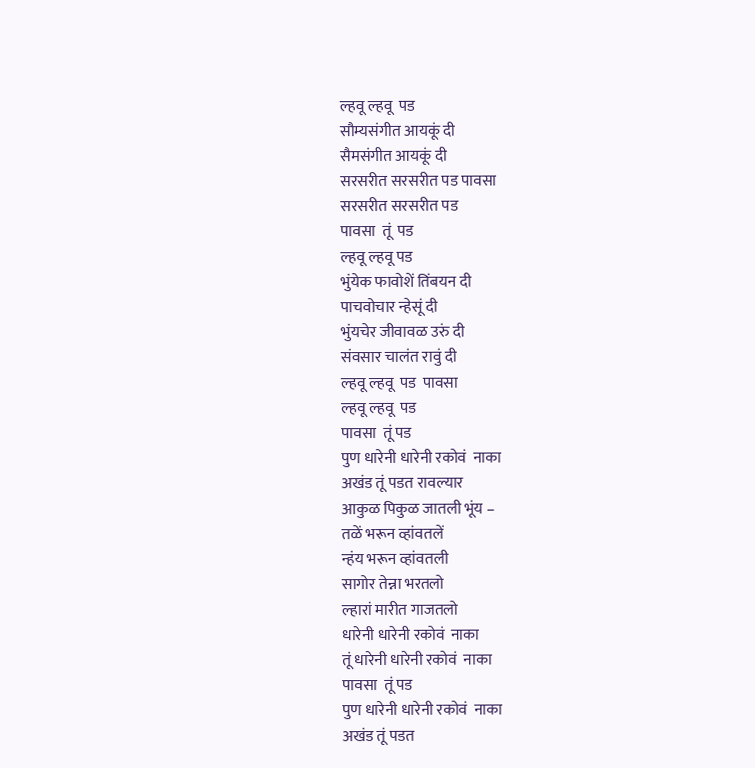ल्हवू ल्हवू  पड
सौम्यसंगीत आयकूं दी
सैमसंगीत आयकूं दी
सरसरीत सरसरीत पड पावसा
सरसरीत सरसरीत पड
पावसा  तूं  पड
ल्हवू ल्हवू पड
भुंयेक फावोशें तिंबयन दी
पाचवोचार न्हेसूं दी
भुंयचेर जीवावळ उरुं दी
संवसार चालंत रावुं दी
ल्हवू ल्हवू  पड  पावसा
ल्हवू ल्हवू  पड
पावसा  तूं पड
पुण धारेनी धारेनी रकोवं  नाका
अखंड तूं पडत रावल्यार
आकुळ पिकुळ जातली भूंय –
तळें भरून व्हांवतलें
न्हंय भरून व्हांवतली
सागोर तेन्ना भरतलो
ल्हारां मारीत गाजतलो
धारेनी धारेनी रकोवं  नाका
तूं धारेनी धारेनी रकोवं  नाका
पावसा  तूं पड
पुण धारेनी धारेनी रकोवं  नाका
अखंड तूं पडत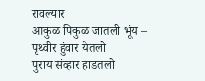रावल्यार
आकुळ पिकुळ जातली भूंय –
पृथ्वीर हुंवार येतलो
पुराय संव्हार हाडतलो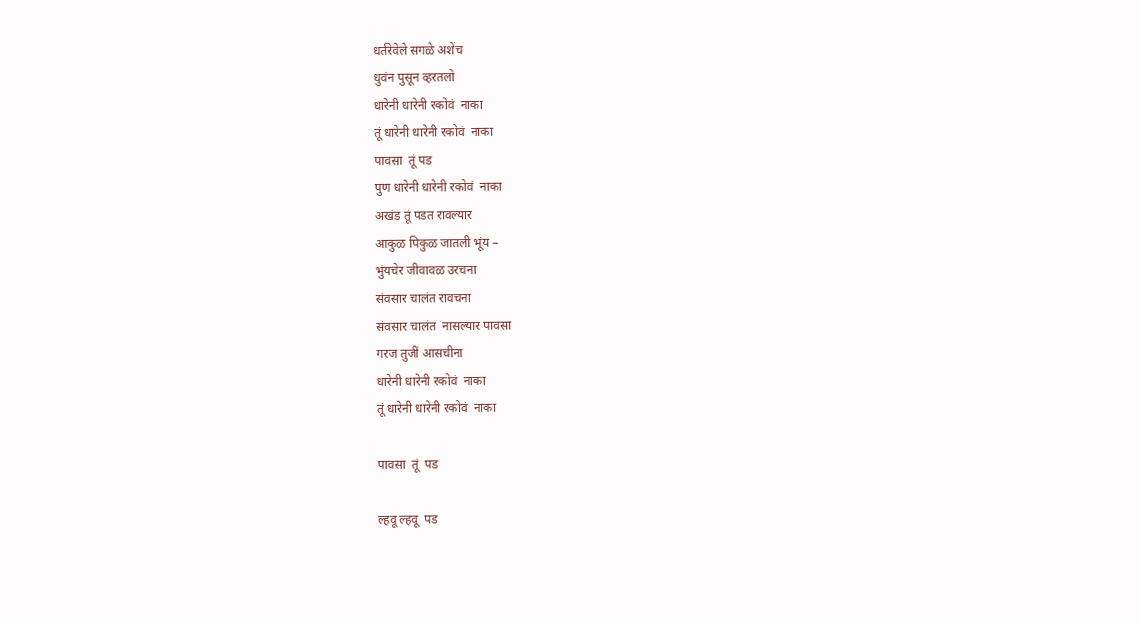धर्तरेवेले सगळे अशेंच
धुवंन पुसून व्हरतलो
धारेनी धारेनी रकोवं  नाका
तूं धारेनी धारेनी रकोवं  नाका
पावसा  तूं पड
पुण धारेनी धारेनी रकोवं  नाका
अखंड तूं पडत रावल्यार
आकुळ पिकुळ जातली भूंय –
भुंयचेर जीवावळ उरचना
संवसार चालंत रावचना
संवसार चालंत  नासल्यार पावसा
गरज तुजीं आसचीना
धारेनी धारेनी रकोवं  नाका
तूं धारेनी धारेनी रकोवं  नाका

पावसा  तूं  पड

ल्हवू ल्हवू  पड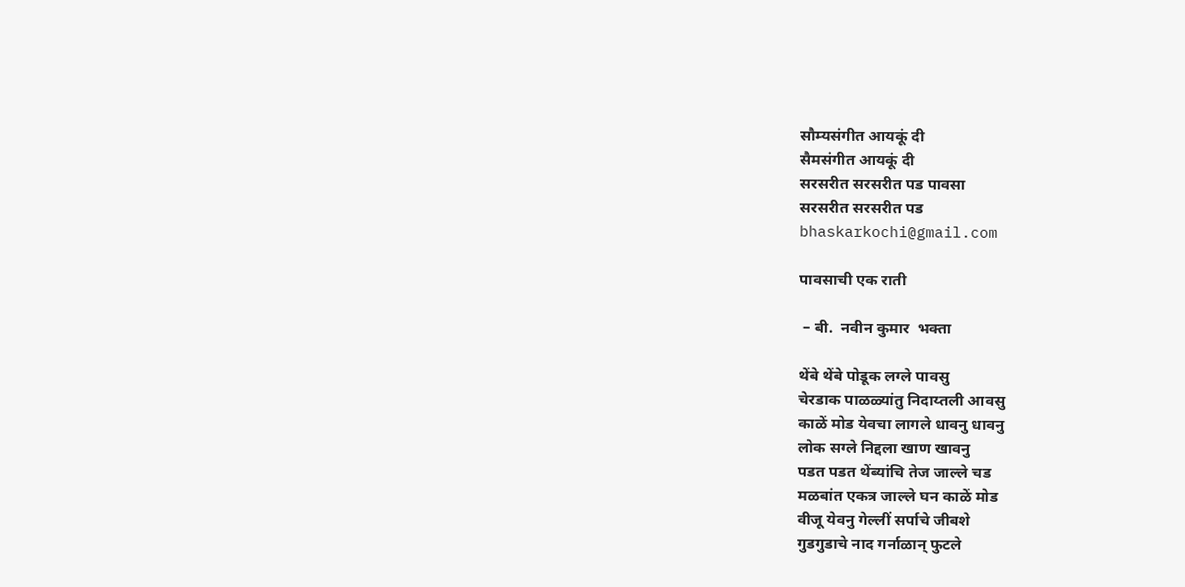सौम्यसंगीत आयकूं दी
सैमसंगीत आयकूं दी
सरसरीत सरसरीत पड पावसा
सरसरीत सरसरीत पड
bhaskarkochi@gmail.com

पावसाची एक राती

 – बी.  नवीन कुमार  भक्ता

थेंबे थेंबे पोडूक लग्ले पावसु
चेरडाक पाळळ्यांतु निदाय्तली आवसु
काळें मोड येवचा लागले धावनु धावनु
लोक सग्ले निद्दला खाण खावनु
पडत पडत थेंब्यांचि तेज जाल्ले चड
मळबांत एकत्र जाल्ले घन काळें मोड
वीजू येवनु गेल्लीं सर्पाचे जीबशे
गुडगुडाचे नाद गर्नाळान् फुटले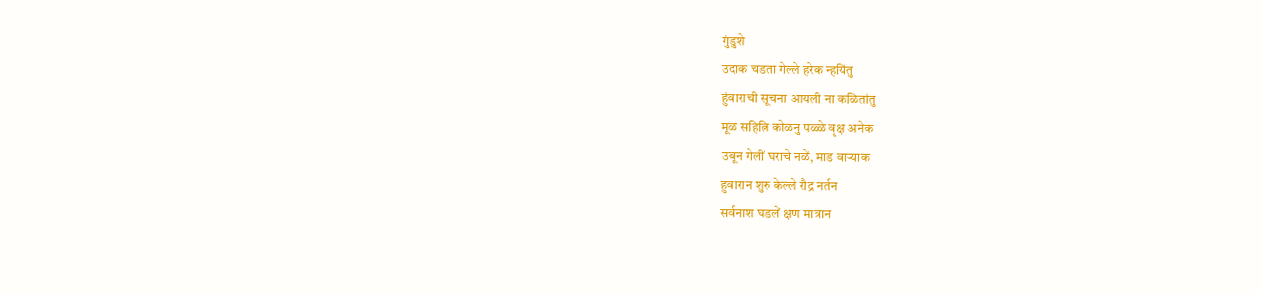गुंडुशे
उदाक चडता गेल्ले हरेक न्हयिंतु
हुंवाराची सूचना आयली ना कळितांतु
मूळ सहित्नि कोळनु पळ्ळे वृक्ष अनेक
उबून गेलीं घराचे नळें, माड वाऱ्याक
हुवारान शुरु केल्ले रौद्र नर्तन
सर्वनाश घडलें क्षण मात्रान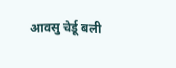आवसु चेर्डू बली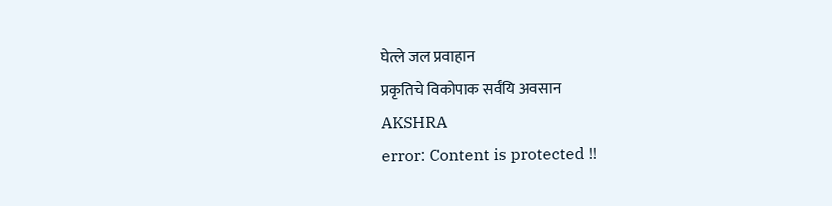घेत्ले जल प्रवाहान
प्रकृतिचे विकोपाक सर्वंयि अवसान
AKSHRA
error: Content is protected !!